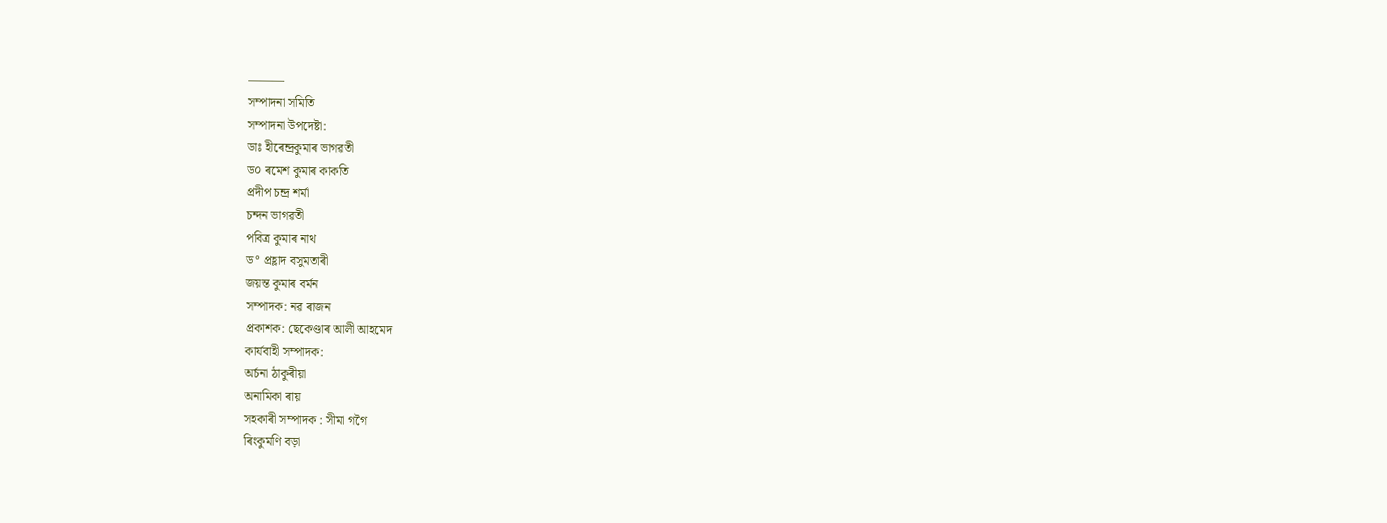———
সম্পাদনা সমিতি
সম্পাদনা উপদেষ্টা:
ডাঃ হীৰেন্দ্ৰকুমাৰ ভাগৱতী
ড০ ৰমেশ কুমাৰ কাকতি
প্ৰদীপ চন্দ্ৰ শৰ্মা
চন্দন ভাগৱতী
পবিত্ৰ কুমাৰ নাথ
ড° প্ৰহ্লাদ বসুমতাৰী
জয়ন্ত কুমাৰ বৰ্মন
সম্পাদক: নৱ ৰাজন
প্ৰকাশক: ছেকেণ্ডাৰ আলী আহমেদ
কাৰ্যবাহী সম্পাদক:
অৰ্চনা ঠাকুৰীয়া
অনামিকা ৰায়
সহকাৰী সম্পাদক : সীমা গগৈ
ৰিংকুমণি বড়া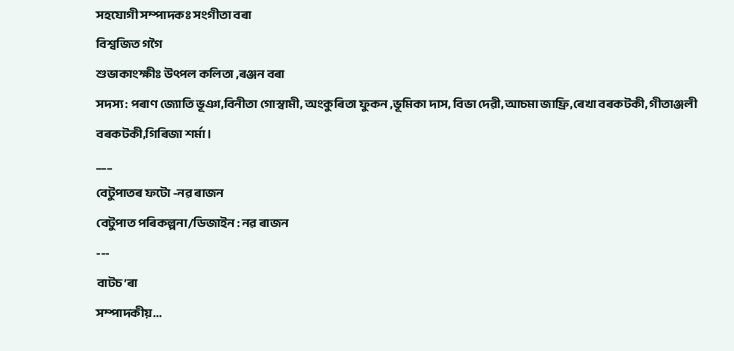সহযোগী সম্পাদকঃ সংগীতা বৰা
বিশ্বজিত গগৈ
শুভাকাংক্ষীঃ উৎপল কলিতা ,ৰঞ্জন বৰা
সদস্য : পৰাণ জ্যোতি ভূঞা,বিনীতা গোস্বামী, অংকুৰিতা ফুকন ,ভূমিকা দাস, বিভা দেৱী,আচমা জাফ্ৰি,ৰেখা বৰকটকী, গীতাঞ্জলী বৰকটকী,গিৰিজা শৰ্মা ।
___
বেটুপাতৰ ফটো -নৱ ৰাজন
বেটুপাত পৰিকল্পনা/ডিজাইন : নৱ ৰাজন
---
বাটচ’ৰা
সম্পাদকীয়...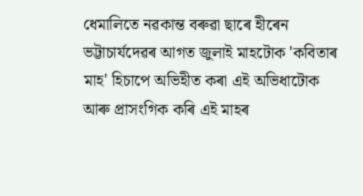ধেমালিতে নৱকান্ত বৰুৱা ছাৰে হীৰেন ভট্টাচাৰ্যদেৱৰ আগত জুলাই মাহটোক 'কবিতাৰ মাহ' হিচাপে অভিহীত কৰা এই অভিধাটোক আৰু প্ৰাসংগিক কৰি এই মাহৰ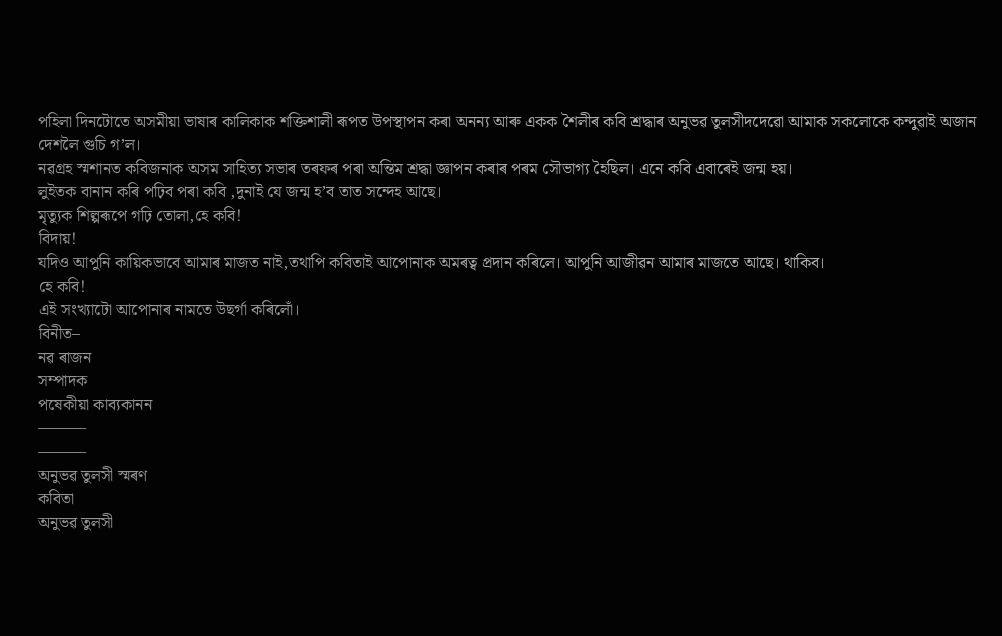পহিলা দিনটোতে অসমীয়া ভাষাৰ কালিকাক শক্তিশালী ৰূপত উপস্থাপন কৰা অনন্য আৰু একক শৈলীৰ কবি শ্ৰদ্ধাৰ অনুভৱ তুলসীদদেৱো আমাক সকলোকে কন্দুৱাই অজান দেশলৈ গুচি গ’ল।
নৱগ্ৰহ স্মশানত কবিজনাক অসম সাহিত্য সভাৰ তৰফৰ পৰা অন্তিম শ্ৰদ্ধা জ্ঞাপন কৰাৰ পৰম সৌভাগ্য হৈছিল। এনে কবি এবাৰেই জন্ম হয়।
লুইতক বানান কৰি পঢ়িব পৰা কবি ,দুনাই যে জন্ম হ’ব তাত সন্দেহ আছে।
মৃত্যুক শিল্পৰূপে গঢ়ি তোলা,হে কবি!
বিদায়!
যদিও আপুনি কায়িকভাবে আমাৰ মাজত নাই,তথাপি কবিতাই আপোনাক অমৰত্ব প্ৰদান কৰিলে। আপুনি আজীৱন আমাৰ মাজতে আছে। থাকিব।
হে কবি!
এই সংখ্যাটো আপোনাৰ নামতে উছৰ্গা কৰিলোঁ।
বিনীত–
নৱ ৰাজন
সম্পাদক
পষেকীয়া কাব্যকানন
———
———
অনুভৱ তুলসী স্মৰণ
কবিতা
অনুভৱ তুলসী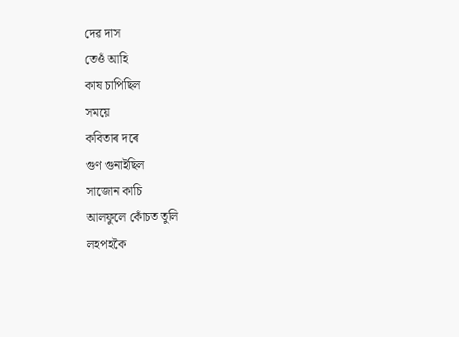দেৱ দাস
তেওঁ আহি
কাষ চাপিছিল
সময়ে
কবিতাৰ দৰে
গুণ গুনাইছিল
সাজোন কাচি
আলফুলে কোঁচত তুলি
লহপহকৈ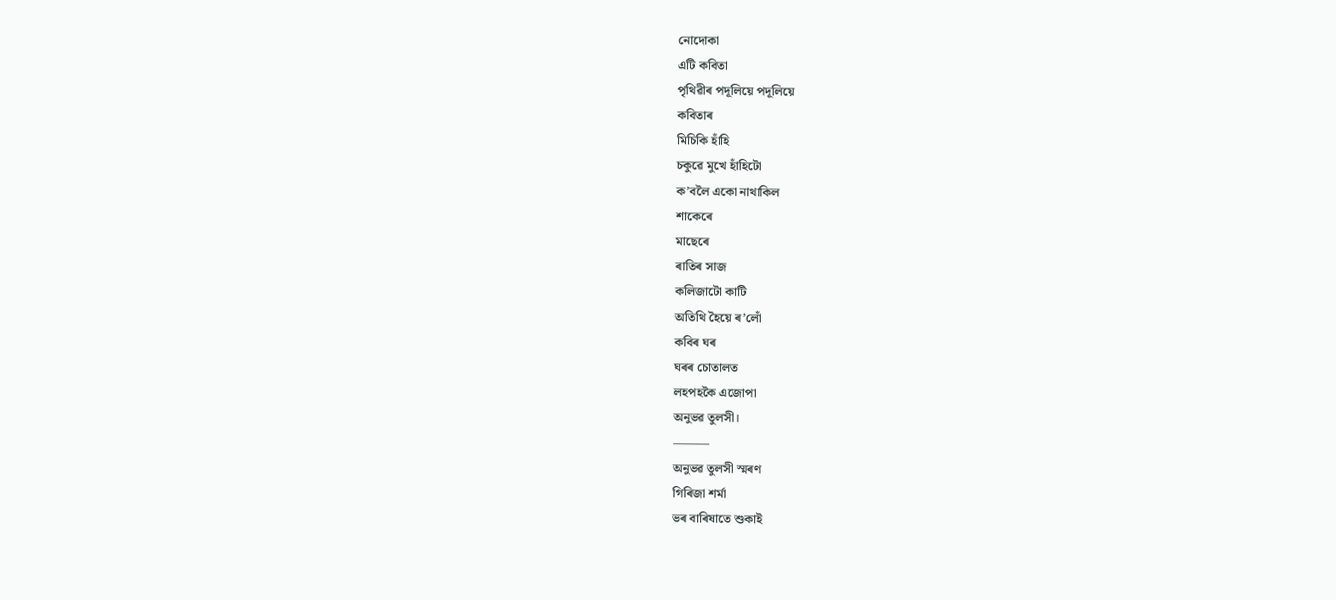নোদোকা
এটি কবিতা
পৃথিৱীৰ পদূলিয়ে পদূলিয়ে
কবিতাৰ
মিচিকি হাঁহি
চকুৱে মুখে হাঁহিটো
ক’বলৈ একো নাথাকিল
শাকেৰে
মাছেৰে
ৰাতিৰ সাজ
কলিজাটো কাটি
অতিথি হৈয়ে ৰ’লোঁ
কবিৰ ঘৰ
ঘৰৰ চোতালত
লহপহকৈ এজোপা
অনুভৱ তুলসী।
———
অনুভৱ তুলসী স্মৰণ
গিৰিজা শৰ্মা
ভৰ বাৰিষাতে শুকাই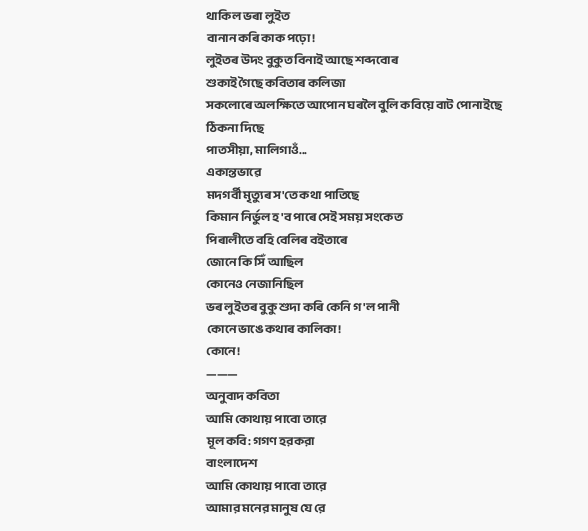থাকিল ভৰা লুইত
বানান কৰি কাক পঢ়ো!
লুইতৰ উদং বুকুত বিনাই আছে শব্দবোৰ
শুকাই গৈছে কবিতাৰ কলিজা
সকলোৰে অলক্ষিতে আপোন ঘৰলৈ বুলি কবিয়ে বাট পোনাইছে
ঠিকনা দিছে
পাতসীয়া, মালিগাওঁ...
একান্তভাৱে
মদগৰ্বী মৃত্যুৰ স'তে কথা পাতিছে
কিমান নিৰ্ভুল হ'ব পাৰে সেই সময় সংকেত
পিৰালীতে বহি বেলিৰ বইতাৰে
জোনে কি সিঁ আছিল
কোনেও নেজানিছিল
ভৰ লুইতৰ বুকু শুদা কৰি কেনি গ'ল পানী
কোনে ভাঙে কথাৰ কালিকা!
কোনে!
———
অনুবাদ কবিতা
আমি কোথায় পাবো তারে
মূল কবি: গগণ হরকরা
বাংলাদেশ
আমি কোথায় পাবো তারে
আমার মনের মানুষ যে রে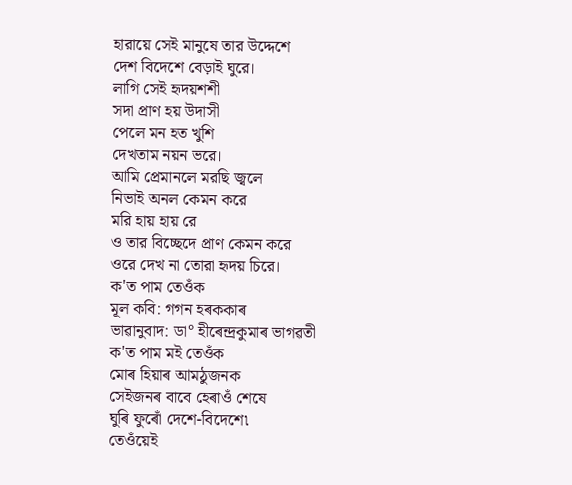হারায়ে সেই মানুষে তার উদ্দেশে
দেশ বিদেশে বেড়াই ঘুরে।
লাগি সেই হৃদয়শশী
সদা প্রাণ হয় উদাসী
পেলে মন হত খুশি
দেখতাম নয়ন ভরে।
আমি প্রেমানলে মরছি জ্বলে
নিভাই অনল কেমন করে
মরি হায় হায় রে
ও তার বিচ্ছেদে প্রাণ কেমন করে
ওরে দেখ না তোরা হৃদয় চিরে।
ক'ত পাম তেওঁক
মূল কবি: গগন হৰককাৰ
ভাৱানুবাদ: ডা° হীৰেন্দ্ৰকুমাৰ ভাগৱতী
ক'ত পাম মই তেওঁক
মোৰ হিয়াৰ আমঠুজনক
সেইজনৰ বাবে হেৰাওঁ শেষে
ঘুৰি ফুৰোঁ দেশে-বিদেশে৷
তেওঁয়েই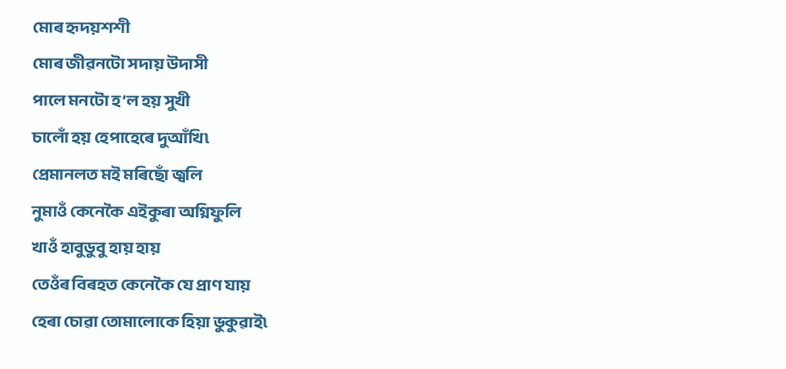মোৰ হৃদয়শশী
মোৰ জীৱনটো সদায় উদাসী
পালে মনটো হ’ল হয় সুখী
চালোঁ হয় হেপাহেৰে দুআঁখি৷
প্ৰেমানলত মই মৰিছোঁ জ্বলি
নুমাওঁ কেনেকৈ এইকুৰা অগ্নিফুলি
খাওঁ হাবুডুবু হায় হায়
তেওঁৰ বিৰহত কেনেকৈ যে প্ৰাণ যায়
হেৰা চোৱা তোমালোকে হিয়া ভুকুৱাই৷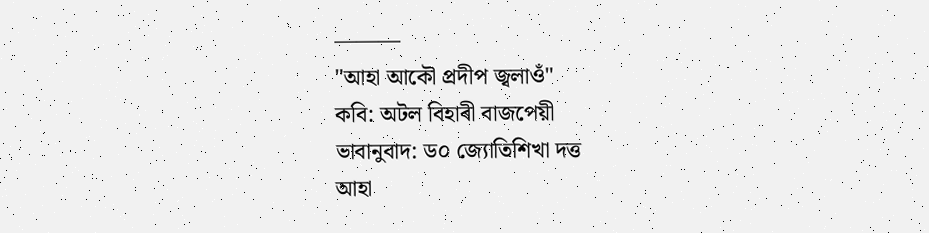———
"আহা আকৌ প্ৰদীপ জ্বলাওঁ"
কবি: অটল বিহাৰী বাজপেয়ী
ভাবানুবাদ: ড০ জ্যোতিশিখা দত্ত
আহা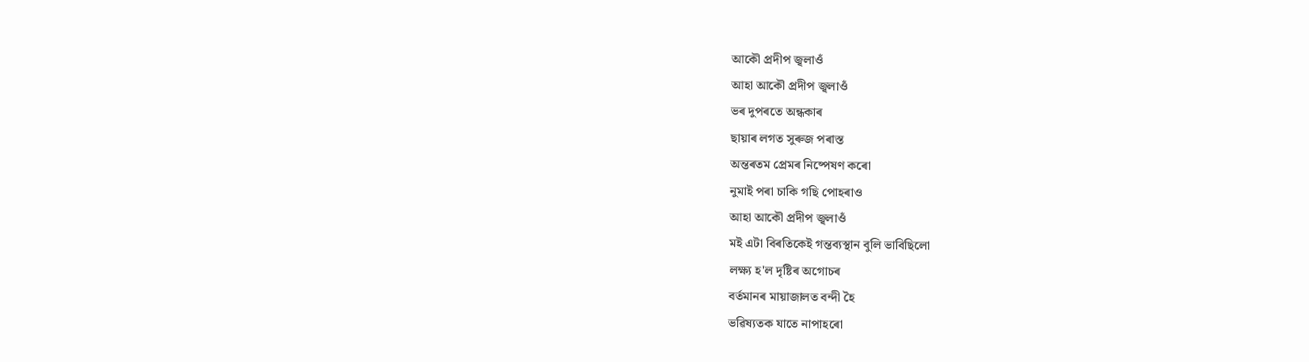আকৌ প্ৰদীপ জ্বলাওঁ
আহা আকৌ প্ৰদীপ জ্বলাওঁ
ভৰ দুপৰতে অন্ধকাৰ
ছায়াৰ লগত সুৰুজ পৰাস্ত
অন্তৰতম প্ৰেমৰ নিষ্পেষণ কৰো
নুমাই পৰা চাকি গছি পোহৰাও
আহা আকৌ প্ৰদীপ জ্বলাওঁ
মই এটা বিৰতিকেই গন্তব্যস্থান বুলি ভাবিছিলো
লক্ষ্য হ'ল দৃষ্টিৰ অগোচৰ
বৰ্তমানৰ মায়াজালত বন্দী হৈ
ভৱিষ্যতক যাতে নাপাহৰো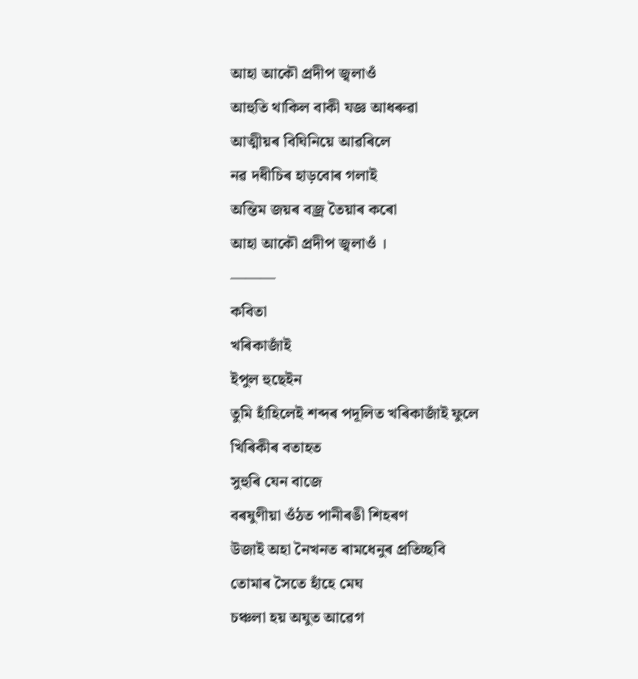আহা আকৌ প্ৰদীপ জ্বলাওঁ
আহুতি থাকিল বাকী যজ্ঞ আধৰুৱা
আত্মীয়ৰ বিঘিনিয়ে আৱৰিলে
নৱ দধীচিৰ হাড়বোৰ গলাই
অন্তিম জয়ৰ বজ্ৰ তৈয়াৰ কৰো
আহা আকৌ প্ৰদীপ জ্বলাওঁ ।
———
কবিতা
খৰিকাজাঁই
ইপুল হুছেইন
তুমি হাঁহিলেই শব্দৰ পদূলিত খৰিকাজাঁই ফুলে
খিৰিকীৰ বতাহত
সুহুৰি যেন বাজে
বৰষুণীয়া ওঁঠত পানীৰঙী শিহৰণ
উজাই অহা নৈখনত ৰামধেনুৰ প্ৰতিচ্ছবি
তোমাৰ সৈতে হাঁহে মেঘ
চঞ্চলা হয় অযুত আৱেগ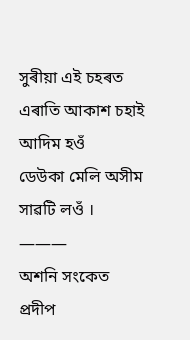সুৰীয়া এই চহৰত
এৰাতি আকাশ চহাই আদিম হওঁ
ডেউকা মেলি অসীম সাৱটি লওঁ ।
———
অশনি সংকেত
প্ৰদীপ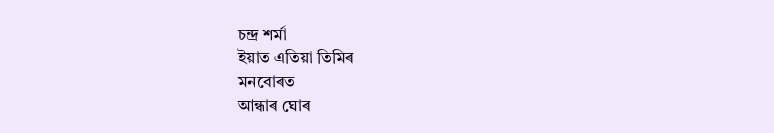চন্দ্ৰ শৰ্মা
ইয়াত এতিয়া তিমিৰ
মনবোৰত
আন্ধাৰ ঘোৰ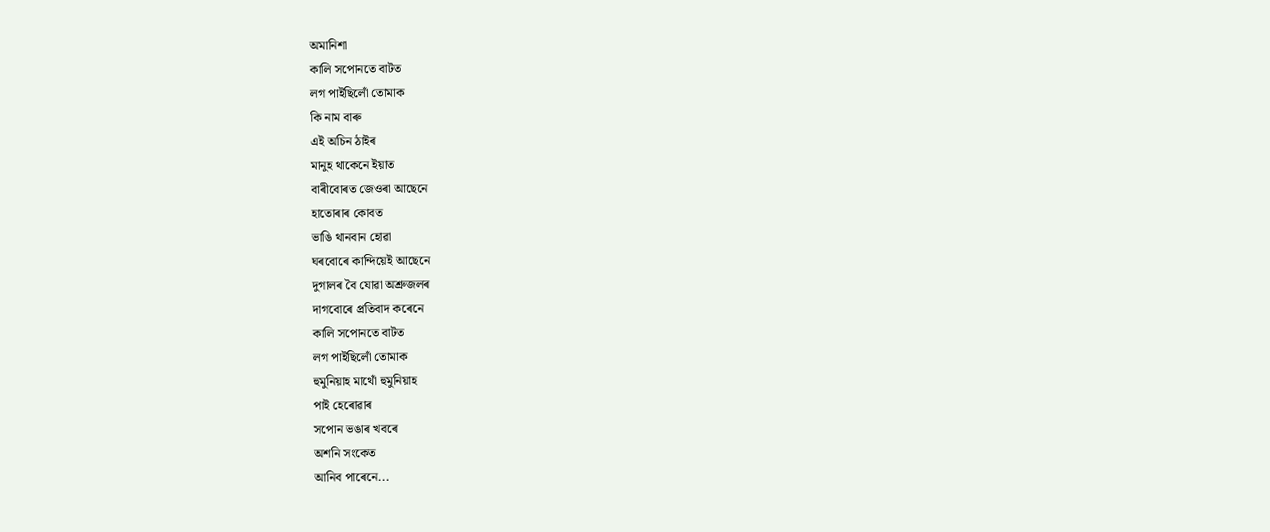অমানিশা
কালি সপোনতে বাটত
লগ পাইছিলোঁ তোমাক
কি নাম বাৰু
এই অচিন ঠাইৰ
মানুহ থাকেনে ইয়াত
বাৰীবোৰত জেওৰা আছেনে
হাতোৰাৰ কোবত
ভাঙি থানবান হোৱা
ঘৰবোৰে কান্দিয়েই আছেনে
দুগালৰ বৈ যোৱা অশ্ৰুজলৰ
দাগবোৰে প্ৰতিবাদ কৰেনে
কালি সপোনতে বাটত
লগ পাইছিলোঁ তোমাক
হুমুনিয়াহ মাথোঁ হুমুনিয়াহ
পাই হেৰোৱাৰ
সপোন ভঙাৰ খবৰে
অশনি সংকেত
আনিব পাৰেনে...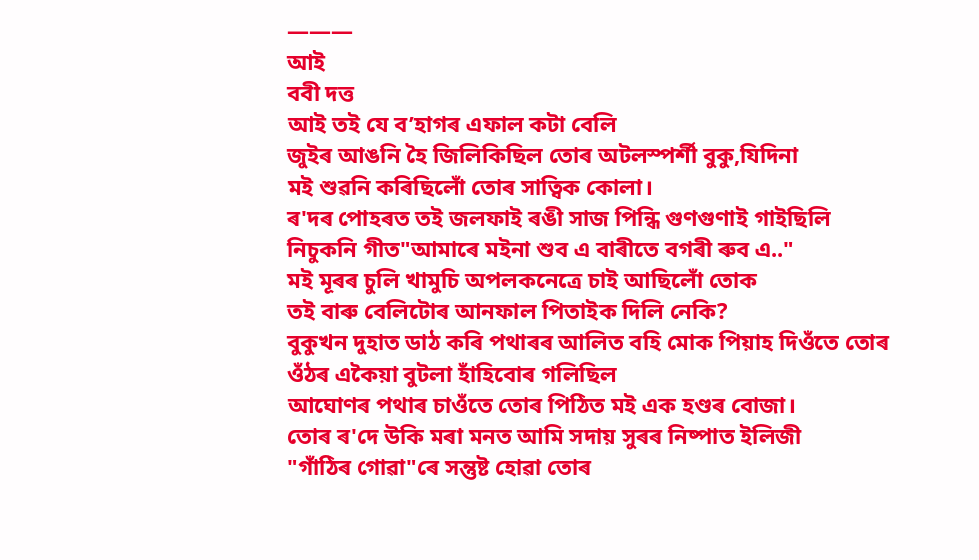———
আই
ববী দত্ত
আই তই যে ব’হাগৰ এফাল কটা বেলি
জুইৰ আঙনি হৈ জিলিকিছিল তোৰ অটলস্পৰ্শী বুকু,যিদিনা
মই শুৱনি কৰিছিলোঁ তোৰ সাত্বিক কোলা।
ৰ'দৰ পোহৰত তই জলফাই ৰঙী সাজ পিন্ধি গুণগুণাই গাইছিলি নিচুকনি গীত"আমাৰে মইনা শুব এ বাৰীতে বগৰী ৰুব এ.."
মই মূৰৰ চুলি খামুচি অপলকনেত্ৰে চাই আছিলোঁ তোক
তই বাৰু বেলিটোৰ আনফাল পিতাইক দিলি নেকি?
বুকুখন দুহাত ডাঠ কৰি পথাৰৰ আলিত বহি মোক পিয়াহ দিওঁতে তোৰ ওঁঠৰ একৈয়া বুটলা হাঁহিবোৰ গলিছিল
আঘোণৰ পথাৰ চাওঁতে তোৰ পিঠিত মই এক হণ্ডৰ বোজা।
তোৰ ৰ'দে উকি মৰা মনত আমি সদায় সুৰৰ নিষ্পাত ইলিজী
"গাঁঠিৰ গোৱা"ৰে সন্তুষ্ট হোৱা তোৰ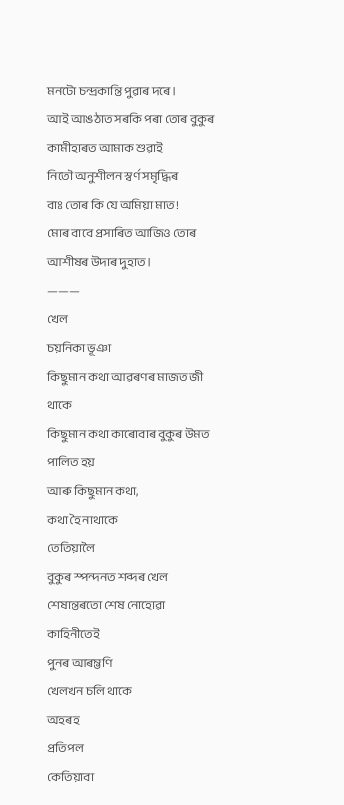মনটো চন্দ্ৰকান্তি পুৱাৰ দৰে।
আই আঙঠাত সৰকি পৰা তোৰ বুকুৰ কামীহাৰত আমাক শুৱাই
নিতৌ অনুশীলন স্বৰ্ণ সমৃদ্ধিৰ
বাঃ তোৰ কি যে অমিয়া মাত !
মোৰ বাবে প্ৰসাৰিত আজিও তোৰ আশীষৰ উদাৰ দুহাত।
———
খেল
চয়নিকা ভূঞা
কিছুমান কথা আৱৰণৰ মাজত জী থাকে
কিছুমান কথা কাৰোবাৰ বুকুৰ উমত পালিত হয়
আৰু কিছুমান কথা,
কথা হৈ নাথাকে
তেতিয়ালৈ
বুকুৰ স্পন্দনত শব্দৰ খেল
শেষান্তৰতো শেষ নোহোৱা কাহিনীতেই
পুনৰ আৰম্ভণি
খেলখন চলি থাকে
অহৰহ
প্ৰতিপল
কেতিয়াবা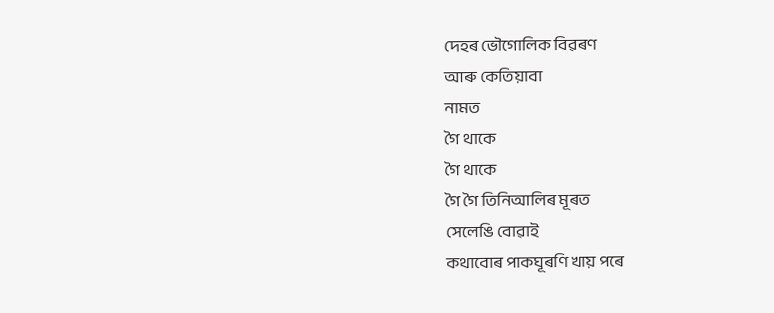দেহৰ ভৌগোলিক বিৱৰণ
আৰু কেতিয়াবা
নামত
গৈ থাকে
গৈ থাকে
গৈ গৈ তিনিআলিৰ মূৰত
সেলেঙি বোৱাই
কথাবোৰ পাকঘূৰণি খায় পৰে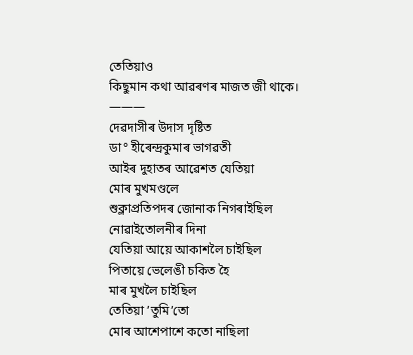তেতিয়াও
কিছুমান কথা আৱৰণৰ মাজত জী থাকে।
———
দেৱদাসীৰ উদাস দৃষ্টিত
ডা° হীৰেন্দ্ৰকুমাৰ ভাগৱতী
আইৰ দুহাতৰ আৱেশত যেতিয়া
মোৰ মুখমণ্ডলে
শুক্লাপ্ৰতিপদৰ জোনাক নিগৰাইছিল
নোৱাইতোলনীৰ দিনা
যেতিয়া আয়ে আকাশলৈ চাইছিল
পিতায়ে ভেলেঙী চকিত হৈ
মাৰ মুখলৈ চাইছিল
তেতিয়া ’তুমি’তো
মোৰ আশেপাশে কতো নাছিলা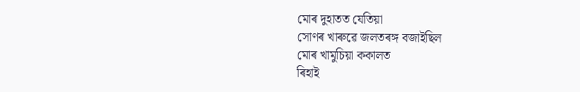মোৰ দুহাতত যেতিয়া
সোণৰ খাৰুৱে জলতৰঙ্গ বজাইছিল
মোৰ খামুচিয়া ককালত
ৰিহাই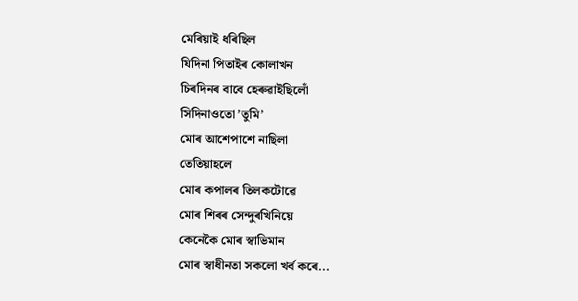মেৰিয়াই ধৰিছিল
যিদিনা পিতাইৰ কোলাখন
চিৰদিনৰ বাবে হেৰুৱাইছিলোঁ
সিদিনাওতো ’তুমি’
মোৰ আশেপাশে নাছিলা
তেতিয়াহলে
মোৰ কপালৰ তিলকটোৱে
মোৰ শিৰৰ সেন্দুৰখিনিয়ে
কেনেকৈ মোৰ স্বাভিমান
মোৰ স্বাধীনতা সকলো খৰ্ব কৰে...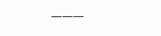———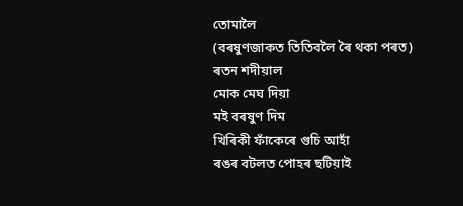তোমালৈ
(বৰষুণজাকত তিতিবলৈ ৰৈ থকা পৰত)
ৰতন শদীয়াল
মোক মেঘ দিয়া
মই বৰষুণ দিম
খিৰিকী ফাঁকেৰে গুচি আহাঁ
ৰঙৰ বটলত পোহৰ ছটিয়াই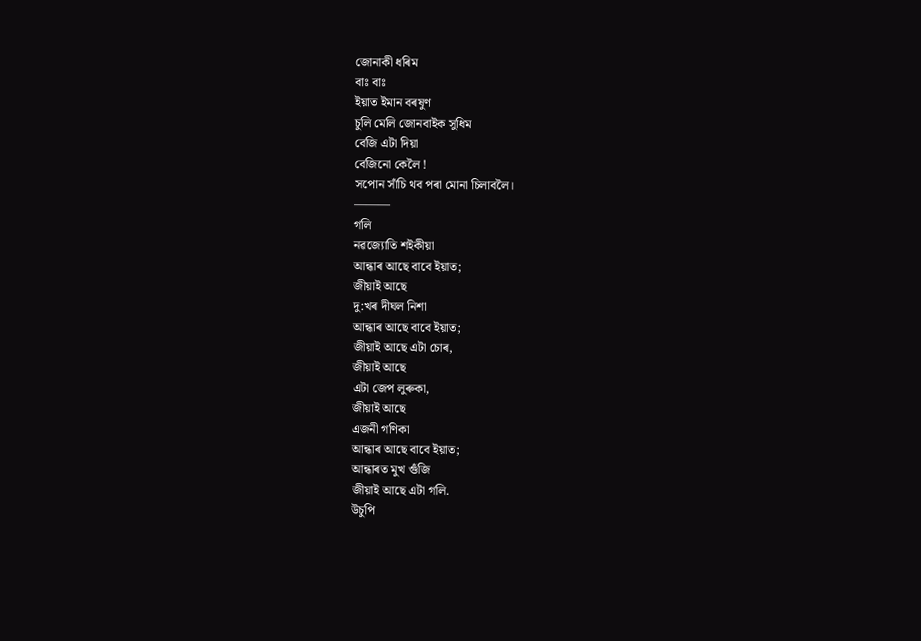জোনাকী ধৰিম
বাঃ বাঃ
ইয়াত ইমান বৰষুণ
চুলি মেলি জোনবাইক সুধিম
বেজি এটা দিয়া
বেজিনো কেলৈ !
সপোন সাঁচি থব পৰা মোনা চিলাবলৈ।
———
গলি
নৱজ্যোতি শইকীয়া
আন্ধাৰ আছে বাবে ইয়াত;
জীয়াই আছে
দু:খৰ দীঘল নিশা
আন্ধাৰ আছে বাবে ইয়াত;
জীয়াই আছে এটা চোৰ,
জীয়াই আছে
এটা জেপ লুৰুকা,
জীয়াই আছে
এজনী গণিকা
আন্ধাৰ আছে বাবে ইয়াত;
আন্ধাৰত মুখ গুঁজি
জীয়াই আছে এটা গলি.
উচুপি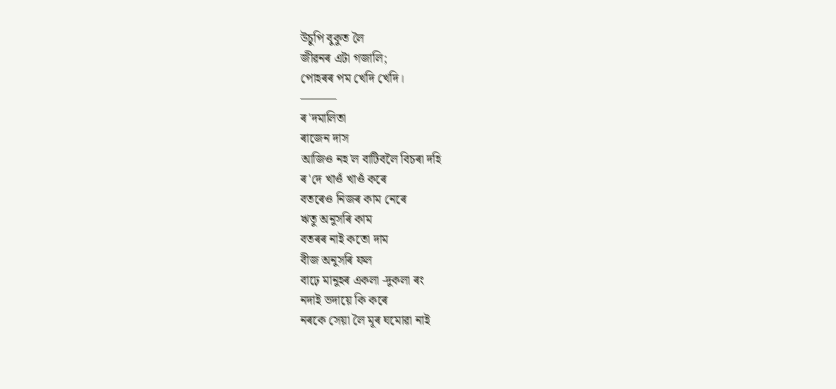উচুপি বুকুত লৈ
জীৱনৰ এটা গজালি;
পোহৰৰ পম খেদি খেদি।
———
ৰ'দমালিতা
ৰাজেন দাস
আজিও নহ'ল বাটিবলৈ বিচৰা দহি
ৰ'দে খাওঁ খাওঁ কৰে
বতৰেও নিজৰ কাম নেৰে
ঋতু অনুসৰি কাম
বতৰৰ নাই কতো দাম
বীজ অনুসৰি ফল
বাঢ়ে মানুহৰ একলা -দুকলা ৰং
নদাই ভদায়ে কি কৰে
নৰকে সেয়া লৈ মূৰ ঘমোৱা নাই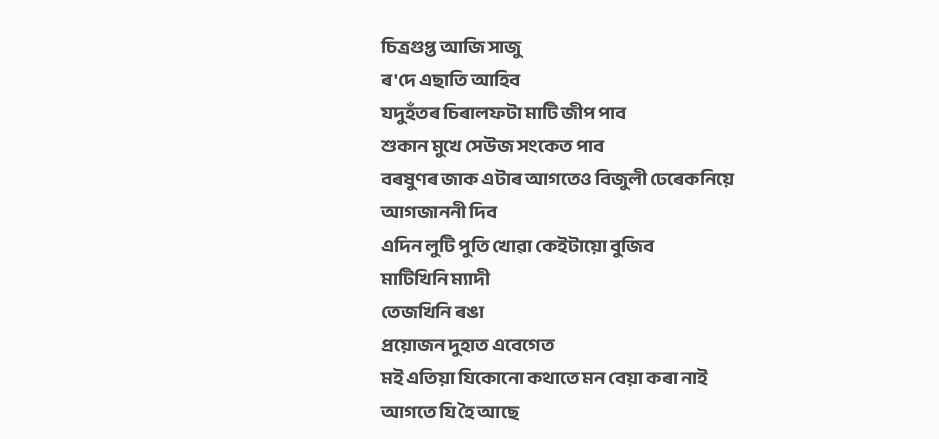চিত্ৰগুপ্ত আজি সাজু
ৰ'দে এছাতি আহিব
যদুহঁতৰ চিৰালফটা মাটি জীপ পাব
শুকান মুখে সেউজ সংকেত পাব
বৰষুণৰ জাক এটাৰ আগতেও বিজুলী ঢেৰেকনিয়ে আগজাননী দিব
এদিন লুটি পুতি খোৱা কেইটায়ো বুজিব
মাটিখিনি ম্যাদী
তেজখিনি ৰঙা
প্ৰয়োজন দুহাত এবেগেত
মই এতিয়া যিকোনো কথাতে মন বেয়া কৰা নাই
আগতে যি হৈ আছে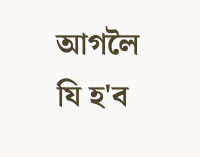আগলৈ যি হ'ব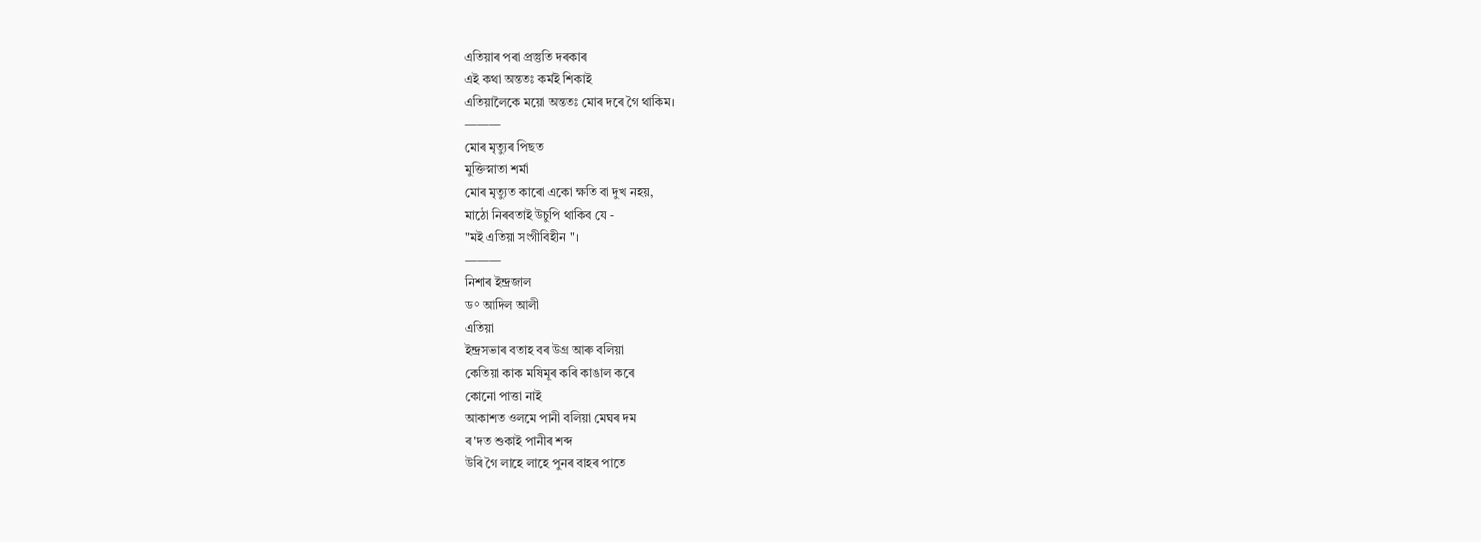এতিয়াৰ পৰা প্ৰস্তুতি দৰকাৰ
এই কথা অন্ততঃ কৰ্মই শিকাই
এতিয়ালৈকে ময়ো অন্ততঃ মোৰ দৰে গৈ থাকিম।
———
মোৰ মৃত্যুৰ পিছত
মুক্তিস্নাতা শৰ্মা
মোৰ মৃত্যুত কাৰো একো ক্ষতি বা দুখ নহয়,
মাঠো নিৰবতাই উচুপি থাকিব যে -
"মই এতিয়া সংগীবিহীন "।
———
নিশাৰ ইন্দ্ৰজাল
ড° আদিল আলী
এতিয়া
ইন্দ্ৰসভাৰ বতাহ বৰ উগ্র আৰু বলিয়া
কেতিয়া কাক মষিমূৰ কৰি কাঙাল কৰে
কোনো পাত্তা নাই
আকাশত ওলমে পানী বলিয়া মেঘৰ দম
ৰ'দত শুকাই পানীৰ শব্দ
উৰি গৈ লাহে লাহে পুনৰ বাহৰ পাতে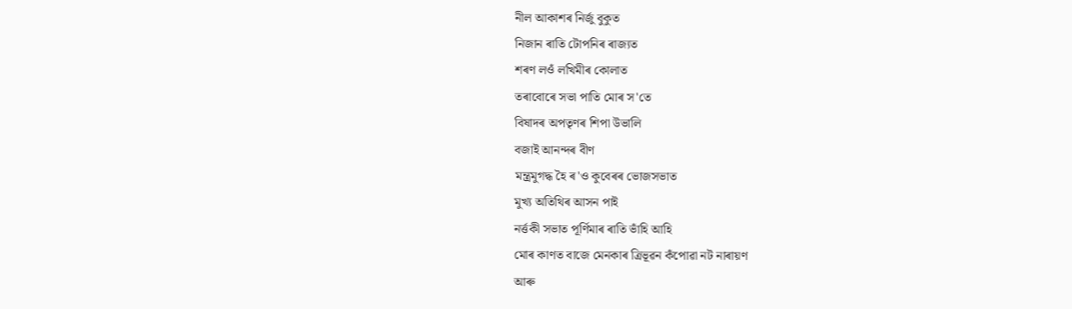নীল আকাশৰ নিৰ্জু বুকুত
নিজান ৰাতি টোপনিৰ ৰাজ্যত
শৰণ লওঁ লখিমীৰ কোলাত
তৰাবোৰে সভা পাতি মোৰ স'তে
বিষাদৰ অপতৃণৰ শিপা উভালি
বজাই আনন্দৰ বীণ
মন্ত্ৰমুগদ্ধ হৈ ৰ'ও কুবেৰৰ ভোজসভাত
মুখ্য অতিথিৰ আসন পাই
নৰ্ত্তকী সভাত পূৰ্ণিমাৰ ৰাতি ভাঁহি আহি
মোৰ কাণত বাজে মেনকাৰ ত্ৰিভূৱন কঁপোৱা নট নাৰায়ণ
আৰু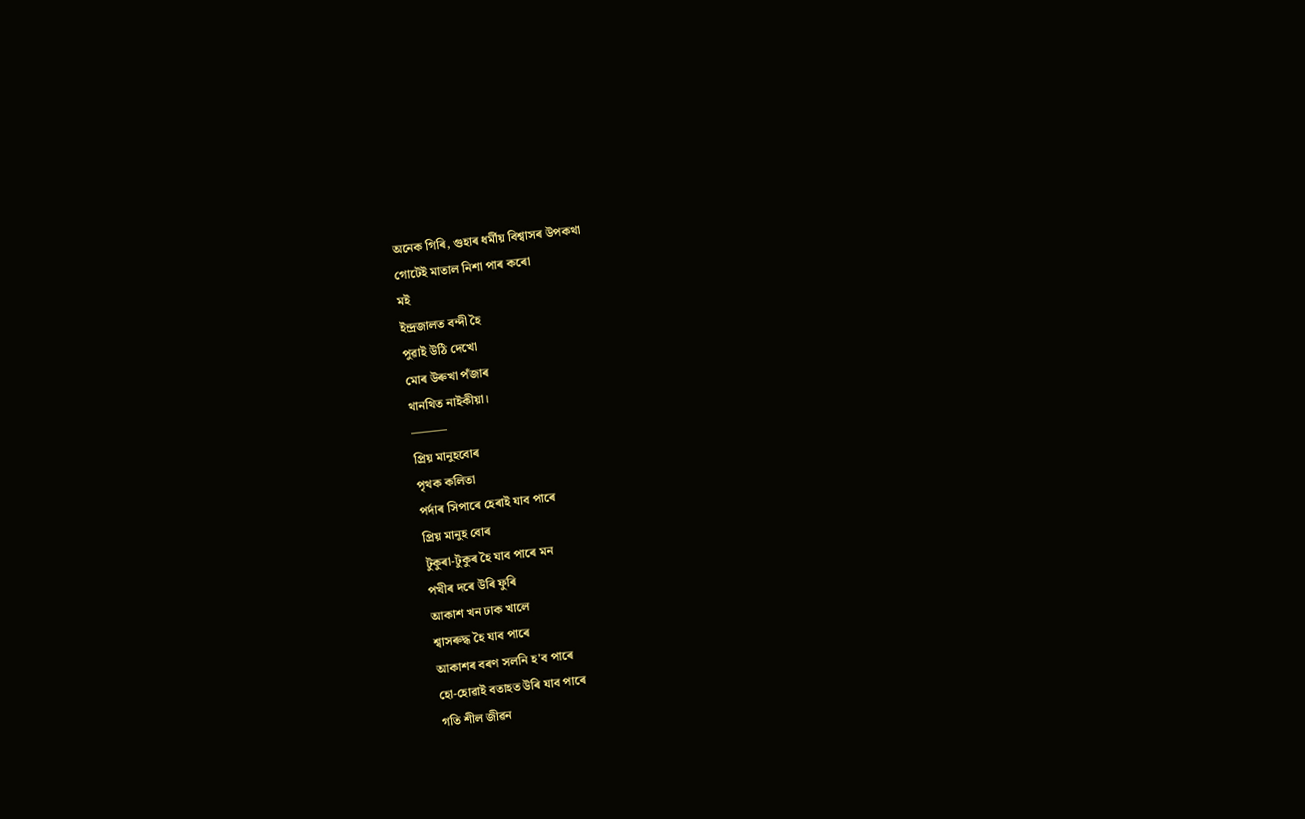অনেক গিৰি, গুহাৰ ধৰ্মীয় বিশ্বাসৰ উপকথা
গোটেই মাতাল নিশা পাৰ কৰো
মই
ইন্দ্ৰজালত বন্দী হৈ
পুৱাই উঠি দেখো
মোৰ উৰুখা পঁজাৰ
থানথিত নাইকীয়া।
———
প্ৰিয় মানুহবোৰ
পৃথক কলিতা
পৰ্দাৰ সিপাৰে হেৰাই যাব পাৰে
প্ৰিয় মানুহ বোৰ
টুকুৰা-টুকুৰ হৈ যাব পাৰে মন
পখীৰ দৰে উৰি ফুৰি
আকাশ খন ঢাক খালে
শ্বাসৰুদ্ধ হৈ যাব পাৰে
আকাশৰ বৰণ সলনি হ'ব পাৰে
হো-হোৱাই বতাহত উৰি যাব পাৰে
গতি শীল জীৱন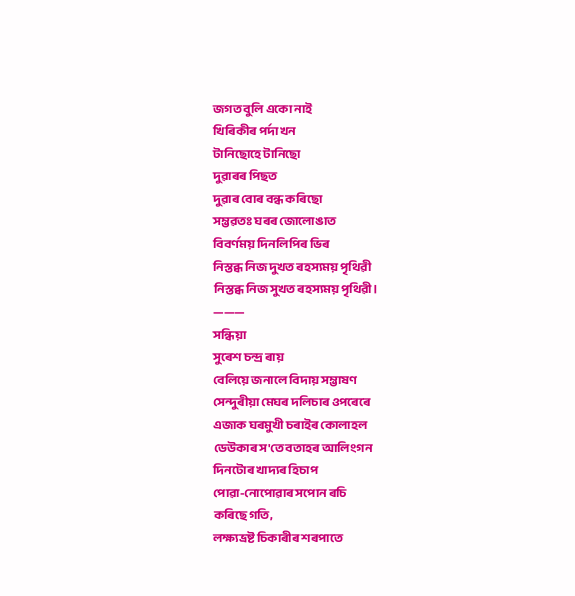জগত বুলি একো নাই
খিৰিকীৰ পৰ্দা খন
টানিছোহে টানিছো
দুৱাৰৰ পিছত
দুৱাৰ বোৰ বন্ধ কৰিছো
সম্ভৱতঃ ঘৰৰ জোলোঙাত
বিবৰ্ণময় দিনলিপিৰ ভিৰ
নিস্তব্ধ নিজ দুখত ৰহস্যময় পৃথিৱী
নিস্তব্ধ নিজ সুখত ৰহস্যময় পৃথিৱী।
———
সন্ধিয়া
সুৰেশ চন্দ্ৰ ৰায়
বেলিয়ে জনালে বিদায় সম্ভাষণ
সেন্দুৰীয়া মেঘৰ দলিচাৰ ওপৰেৰে
এজাক ঘৰমুখী চৰাইৰ কোলাহল
ডেউকাৰ স'তে বতাহৰ আলিংগন
দিনটোৰ খাদ্যৰ হিচাপ
পোৱা-নোপোৱাৰ সপোন ৰচি
কৰিছে গতি,
লক্ষ্যভ্ৰষ্ট চিকাৰীৰ শৰপাতে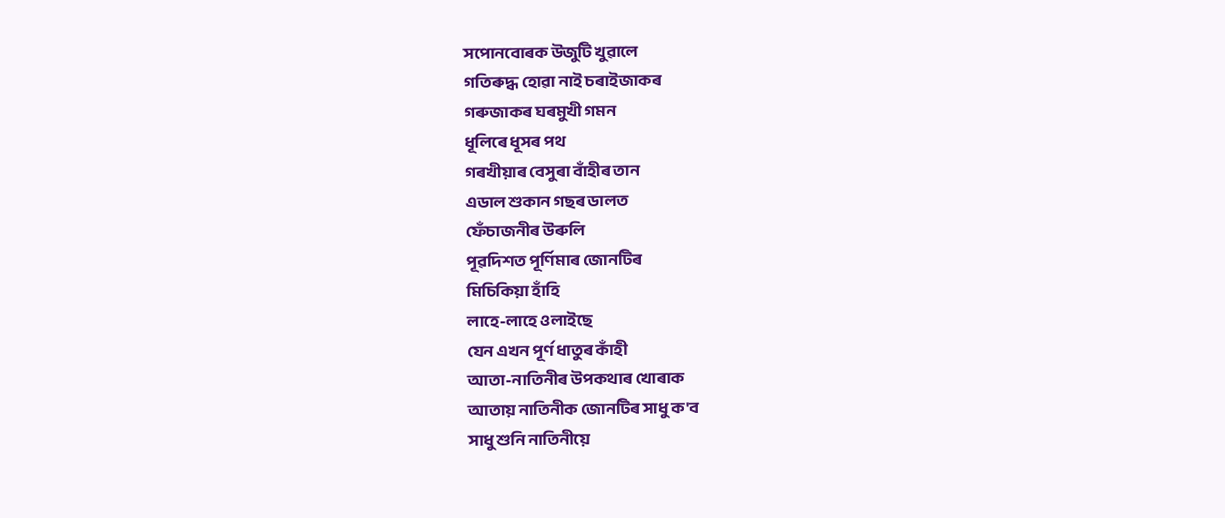সপোনবোৰক উজুটি খুৱালে
গতিৰুদ্ধ হোৱা নাই চৰাইজাকৰ
গৰুজাকৰ ঘৰমুখী গমন
ধূলিৰে ধূসৰ পথ
গৰখীয়াৰ বেসুৰা বাঁহীৰ তান
এডাল শুকান গছৰ ডালত
ফেঁচাজনীৰ উৰুলি
পূৱদিশত পূৰ্ণিমাৰ জোনটিৰ
মিচিকিয়া হাঁহি
লাহে-লাহে ওলাইছে
যেন এখন পূৰ্ণ ধাতুৰ কাঁহী
আতা-নাতিনীৰ উপকথাৰ খোৰাক
আতায় নাতিনীক জোনটিৰ সাধু ক'ব
সাধু শুনি নাতিনীয়ে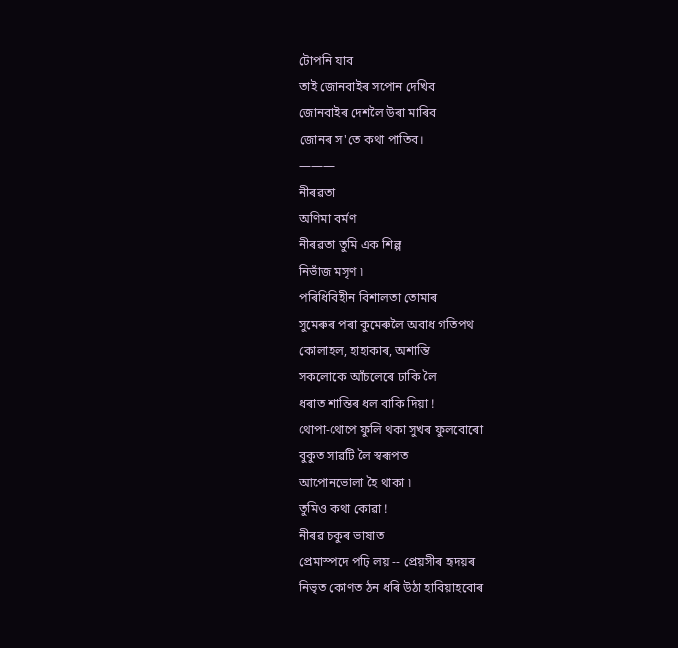টোপনি যাব
তাই জোনবাইৰ সপোন দেখিব
জোনবাইৰ দেশলৈ উৰা মাৰিব
জোনৰ স'তে কথা পাতিব।
———
নীৰৱতা
অণিমা বৰ্মণ
নীৰৱতা তুমি এক শিল্প
নিভাঁজ মসৃণ ৷
পৰিধিবিহীন বিশালতা তোমাৰ
সুমেৰুৰ পৰা কুমেৰুলৈ অবাধ গতিপথ
কোলাহল, হাহাকাৰ, অশান্তি
সকলোকে আঁচলেৰে ঢাকি লৈ
ধৰাত শান্তিৰ ধল বাকি দিয়া !
থোপা-থোপে ফুলি থকা সুখৰ ফুলবোৰো
বুকুত সাৱটি লৈ স্বৰূপত
আপোনভোলা হৈ থাকা ৷
তুমিও কথা কোৱা !
নীৰৱ চকুৰ ভাষাত
প্ৰেমাস্পদে পঢ়ি লয় -- প্ৰেয়সীৰ হৃদয়ৰ
নিভৃত কোণত ঠন ধৰি উঠা হাবিয়াহবোৰ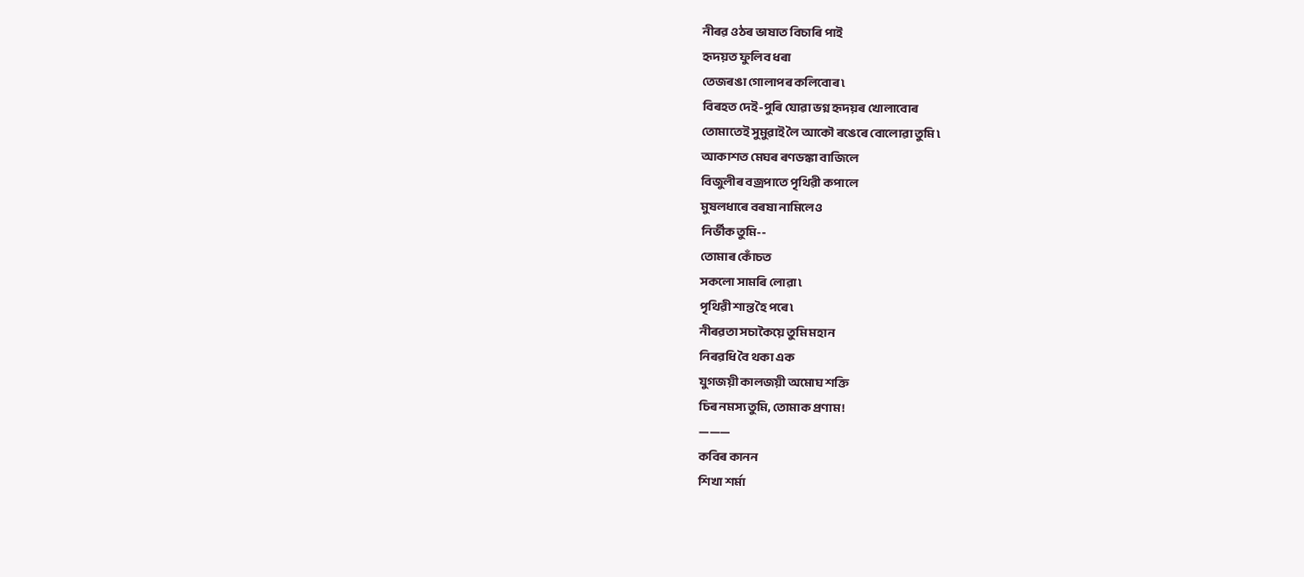নীৰৱ ওঠৰ ভাষাত বিচাৰি পাই
হৃদয়ত ফুলিব ধৰা
তেজৰঙা গোলাপৰ কলিবোৰ ৷
বিৰহত দেই-পুৰি যোৱা ভগ্ন হৃদয়ৰ খোলাবোৰ
তোমাতেই সুমুৱাই লৈ আকৌ ৰঙেৰে বোলোৱা তুমি ৷
আকাশত মেঘৰ ৰণডঙ্কা বাজিলে
বিজুলীৰ বজ্ৰপাতে পৃথিৱী কপালে
মুষলধাৰে বৰষা নামিলেও
নিৰ্ভীক তুমি--
তোমাৰ কোঁচত
সকলো সামৰি লোৱা ৷
পৃথিৱী শান্ত হৈ পৰে ৷
নীৰৱতা সচাকৈয়ে তুমি মহান
নিৰৱধি বৈ থকা এক
যুগজয়ী কালজয়ী অমোঘ শক্তি
চিৰ নমস্য তুমি, তোমাক প্ৰণাম !
———
কবিৰ কানন
শিখা শৰ্মা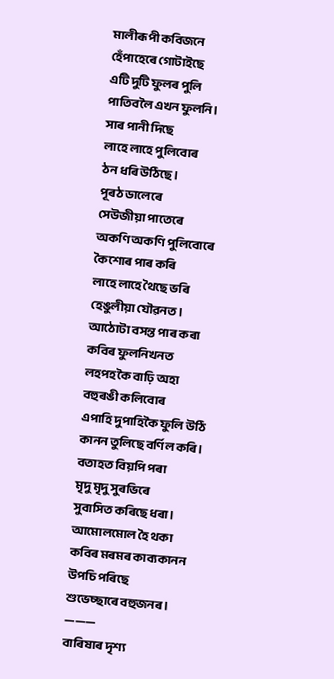মালীৰূপী কবিজনে
হেঁপাহেৰে গোটাইছে
এটি দুটি ফুলৰ পুলি
পাতিবলৈ এখন ফুলনি।
সাৰ পানী দিছে
লাহে লাহে পুলিবোৰ
ঠন ধৰি উঠিছে।
পূৰঠ ডালেৰে
সেউজীয়া পাতেৰে
অকণি অকণি পুলিবোৰে
কৈশোৰ পাৰ কৰি
লাহে লাহে থৈছে ভৰি
হেঙুলীয়া যৌৱনত।
আঠোটা বসন্ত পাৰ কৰা
কবিৰ ফুলনিখনত
লহপহকৈ বাঢ়ি অহা
বহুৰঙী কলিবোৰ
এপাহি দুপাহিকৈ ফুলি উঠি
কানন তুলিছে বৰ্ণিল কৰি।
বতাহত বিয়পি পৰা
মৃদু মৃদু সুৰভিৰে
সুবাসিত কৰিছে ধৰা।
আমোলমোল হৈ থকা
কবিৰ মৰমৰ কাব্যকানন
উপচি পৰিছে
শুভেচ্ছাৰে বহুজনৰ।
———
বাৰিষাৰ দৃশ্য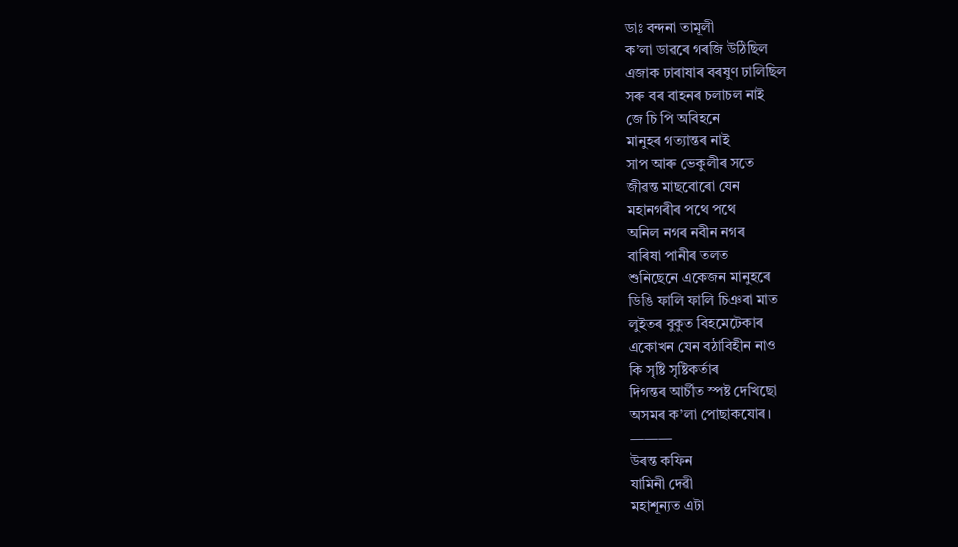ডাঃ বন্দনা তামূলী
ক’লা ডাৱৰে গৰজি উঠিছিল
এজাক ঢাৰাষাৰ বৰষুণ ঢালিছিল
সৰু বৰ বাহনৰ চলাচল নাই
জে চি পি অবিহনে
মানুহৰ গত্যান্তৰ নাই
সাপ আৰু ভেকুলীৰ সতে
জীৱন্ত মাছবোৰো যেন
মহানগৰীৰ পথে পথে
অনিল নগৰ নবীন নগৰ
বাৰিষা পানীৰ তলত
শুনিছেনে একেজন মানুহৰে
ডিঙি ফালি ফালি চিঞৰা মাত
লুইতৰ বুকুত বিহমেটেকাৰ
একোখন যেন বঠাবিহীন নাও
কি সৃষ্টি সৃষ্টিকৰ্তাৰ
দিগন্তৰ আৰ্চীত স্পষ্ট দেখিছো
অসমৰ ক’লা পোছাকযোৰ।
———
উৰন্ত কফিন
যামিনী দেৱী
মহাশূন্যত এটা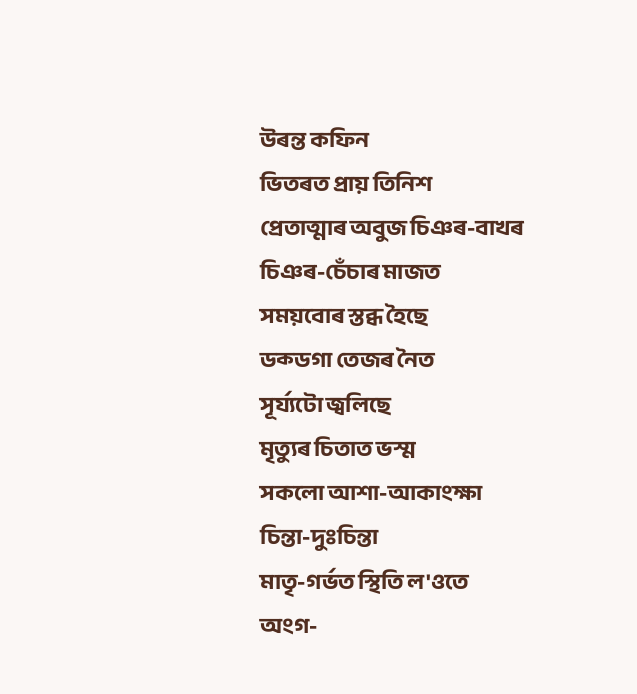উৰন্ত কফিন
ভিতৰত প্ৰায় তিনিশ
প্ৰেতাত্মাৰ অবুজ চিঞৰ-বাখৰ
চিঞৰ-চেঁচাৰ মাজত
সময়বোৰ স্তব্ধ হৈছে
ডক্ডগা তেজৰ নৈত
সূৰ্য্যটো জ্বলিছে
মৃত্যুৰ চিতাত ভস্ম
সকলো আশা-আকাংক্ষা
চিন্তা-দুঃচিন্তা
মাতৃ-গৰ্ভত স্থিতি ল'ওতে
অংগ-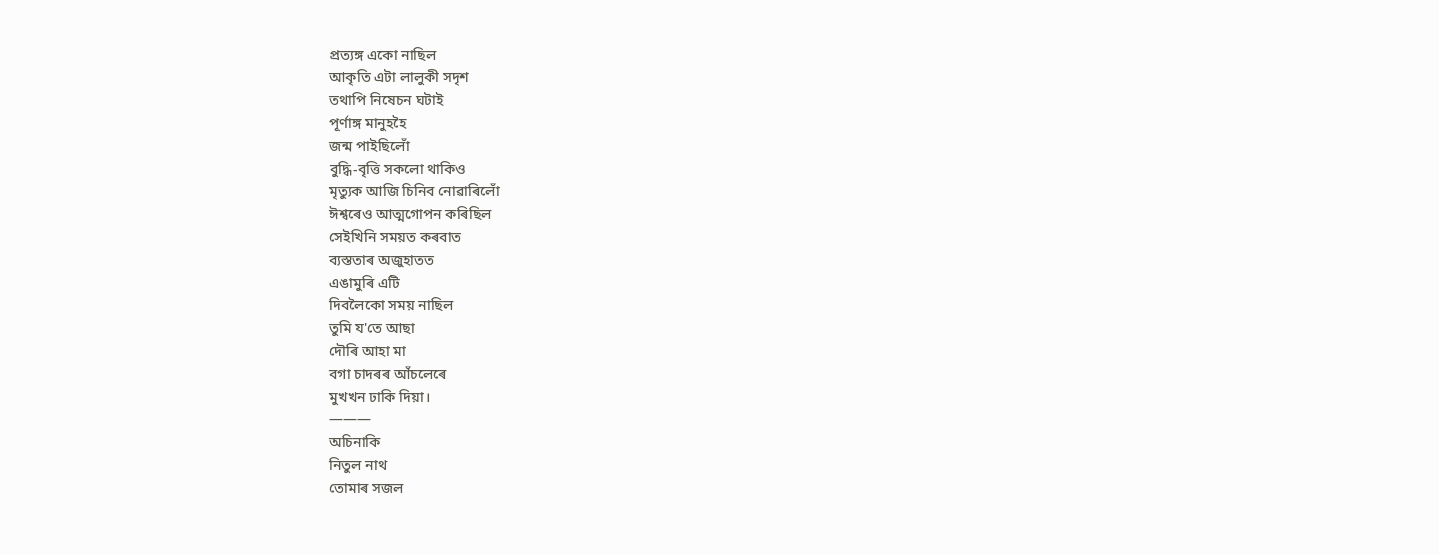প্ৰত্যঙ্গ একো নাছিল
আকৃতি এটা লালুকী সদৃশ
তথাপি নিষেচন ঘটাই
পূৰ্ণাঙ্গ মানুহহৈ
জন্ম পাইছিলোঁ
বুদ্ধি-বৃত্তি সকলো থাকিও
মৃত্যুক আজি চিনিব নোৱাৰিলোঁ
ঈশ্বৰেও আত্মগোপন কৰিছিল
সেইখিনি সময়ত কৰবাত
ব্যস্ততাৰ অজুহাতত
এঙামুৰি এটি
দিবলৈকো সময় নাছিল
তুমি য'তে আছা
দৌৰি আহা মা
বগা চাদৰৰ আঁচলেৰে
মুখখন ঢাকি দিয়া।
———
অচিনাকি
নিতুল নাথ
তোমাৰ সজল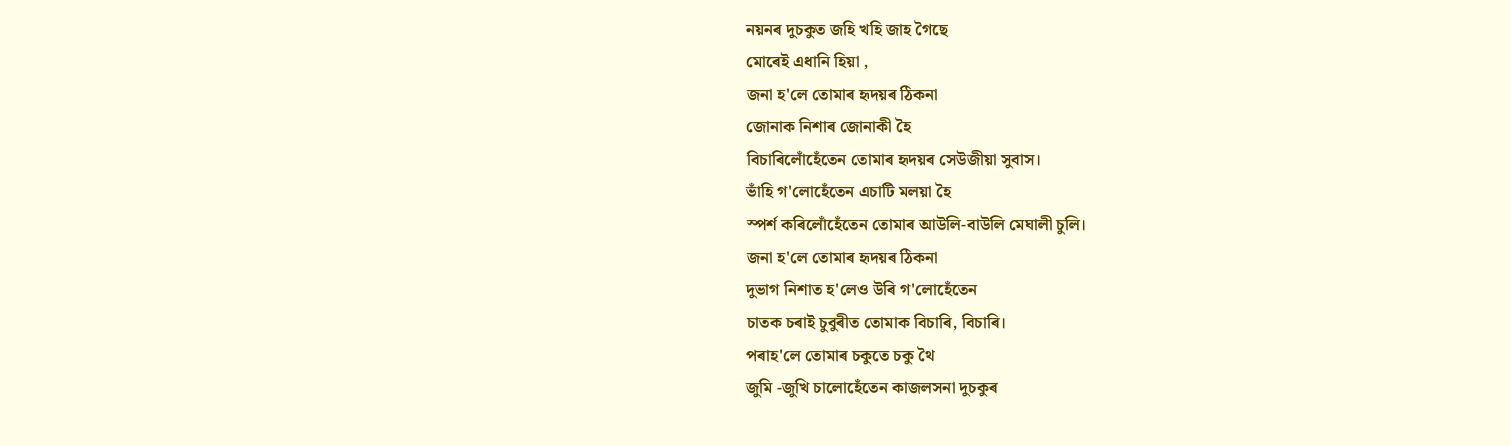নয়নৰ দুচকুত জহি খহি জাহ গৈছে
মোৰেই এধানি হিয়া ,
জনা হ'লে তোমাৰ হৃদয়ৰ ঠিকনা
জোনাক নিশাৰ জোনাকী হৈ
বিচাৰিলোঁহেঁতেন তোমাৰ হৃদয়ৰ সেউজীয়া সুবাস।
ভাঁহি গ'লোহেঁতেন এচাটি মলয়া হৈ
স্পর্শ কৰিলোঁহেঁতেন তোমাৰ আউলি-বাউলি মেঘালী চুলি।
জনা হ'লে তোমাৰ হৃদয়ৰ ঠিকনা
দুভাগ নিশাত হ'লেও উৰি গ'লোহেঁতেন
চাতক চৰাই চুবুৰীত তোমাক বিচাৰি, বিচাৰি।
পৰাহ'লে তোমাৰ চকুতে চকু থৈ
জুমি -জুখি চালোহেঁতেন কাজলসনা দুচকুৰ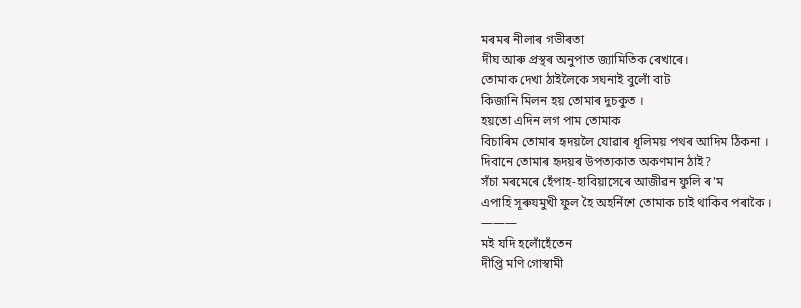মৰমৰ নীলাৰ গভীৰতা
দীঘ আৰু প্ৰস্থৰ অনুপাত জ্যামিতিক ৰেখাৰে।
তোমাক দেখা ঠাইলৈকে সঘনাই বুলোঁ বাট
কিজানি মিলন হয় তোমাৰ দুচকুত ।
হয়তো এদিন লগ পাম তোমাক
বিচাৰিম তোমাৰ হৃদয়লৈ যোৱাৰ ধূলিময় পথৰ আদিম ঠিকনা ।
দিবানে তোমাৰ হৃদয়ৰ উপত্যকাত অকণমান ঠাই?
সঁচা মৰমেৰে হেঁপাহ-হাবিয়াসেৰে আজীৱন ফুলি ৰ'ম
এপাহি সূৰুযমুখী ফুল হৈ অহর্নিশে তোমাক চাই থাকিব পৰাকৈ ।
———
মই যদি হলোঁহেঁতেন
দীপ্তি মণি গোস্বামী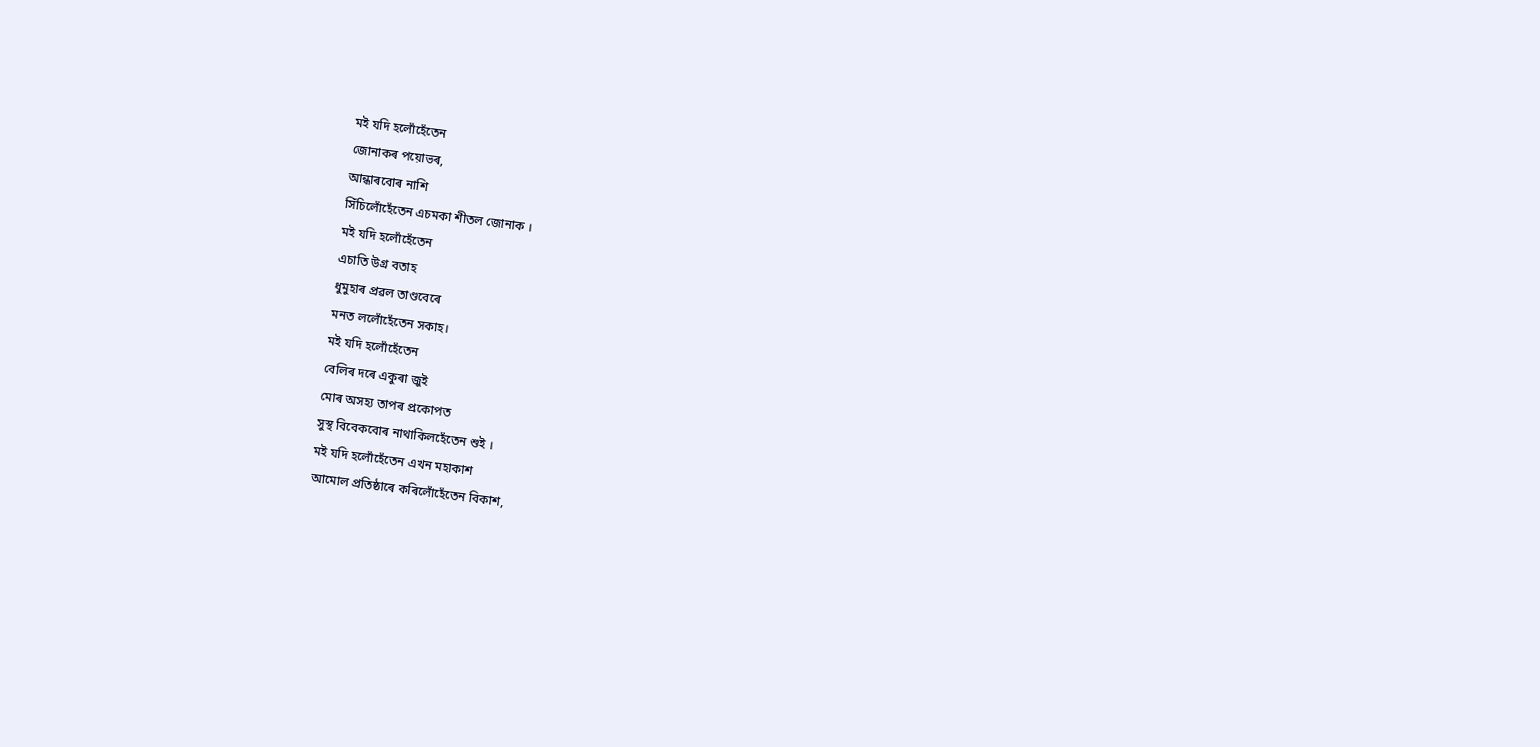মই যদি হলোঁহেঁতেন
জোনাকৰ পয়োভৰ,
আন্ধাৰবোৰ নাশি
সিঁচিলোঁহেঁতেন এচমকা শীতল জোনাক ।
মই যদি হলোঁহেঁতেন
এচাতি উগ্ৰ বতাহ
ধুমুহাৰ প্ৰৱল তাণ্ডবেৰে
মনত ললোঁহেঁতেন সকাহ।
মই যদি হলোঁহেঁতেন
বেলিৰ দৰে একুৰা জুই
মোৰ অসহ্য তাপৰ প্ৰকোপত
সুস্থ বিবেকবোৰ নাথাকিলহেঁতেন শুই ।
মই যদি হলোঁহেঁতেন এখন মহাকাশ
আমোল প্ৰতিষ্ঠাৰে কৰিলোঁহেঁতেন বিকাশ,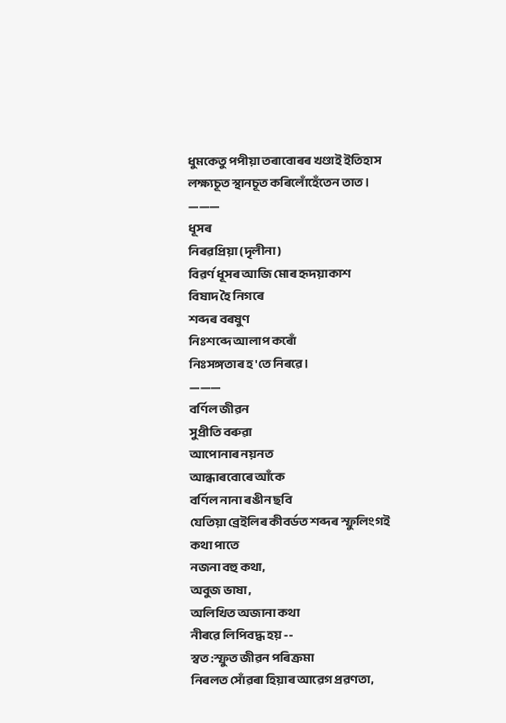ধুমকেতু পপীয়া তৰাবোৰৰ খণ্ডাই ইতিহাস
লক্ষ্যচূত স্থানচূত কৰিলোঁহেঁতেন তাত ।
———
ধূসৰ
নিৰৱপ্ৰিয়া (দৃলীনা)
বিৱৰ্ণ ধূসৰ আজি মোৰ হৃদয়াকাশ
বিষাদ হৈ নিগৰে
শব্দৰ বৰষুণ
নিঃশব্দে আলাপ কৰোঁ
নিঃসঙ্গতাৰ হ'তে নিৰৱে।
———
বৰ্ণিল জীৱন
সুপ্ৰীতি বৰুৱা
আপোনাৰ নয়নত
আন্ধাৰবোৰে আঁকে
বৰ্ণিল নানা ৰঙীন ছবি
যেতিয়া ব্ৰেইলিৰ কীবৰ্ডত শব্দৰ স্ফুলিংগই
কথা পাতে
নজনা বহু কথা,
অবুজ ভাষা ,
অলিখিত অজানা কথা
নীৰৱে লিপিবদ্ধ হয় --
স্বত:স্ফুত জীৱন পৰিক্ৰমা
নিৰলত সোঁৱৰা হিয়াৰ আৱেগ প্ৰৱণতা,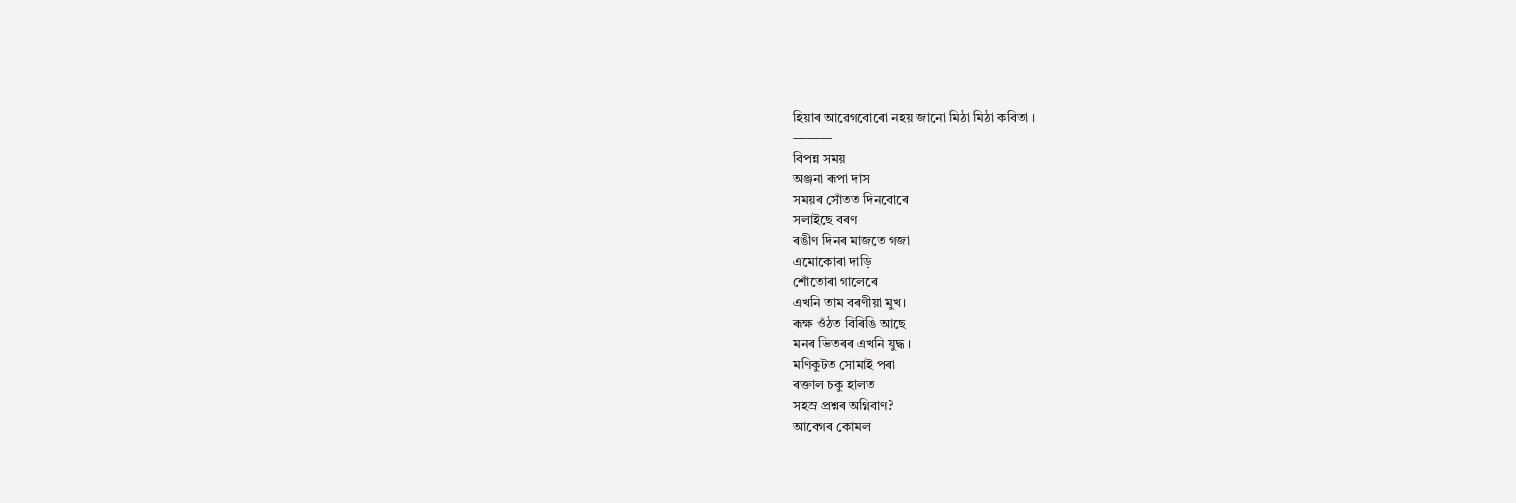হিয়াৰ আৱেগবোৰো নহয় জানো মিঠা মিঠা কবিতা ।
———
বিপন্ন সময়
অঞ্জনা ৰূপা দাস
সময়ৰ সোঁতত দিনবোৰে
সলাইছে বৰণ
ৰঙীণ দিনৰ মাজতে গজা
এমোকোৰা দাড়ি
শোঁতোৰা গালেৰে
এখনি তাম বৰণীয়া মুখ।
ৰূক্ষ ওঁঠত বিৰিঙি আছে
মনৰ ভিতৰৰ এখনি যুদ্ধ ।
মণিকুটত সোমাই পৰা
ৰক্তাল চকু হালত
সহস্ৰ প্ৰশ্নৰ অগ্নিবাণ?
আবেগৰ কোমল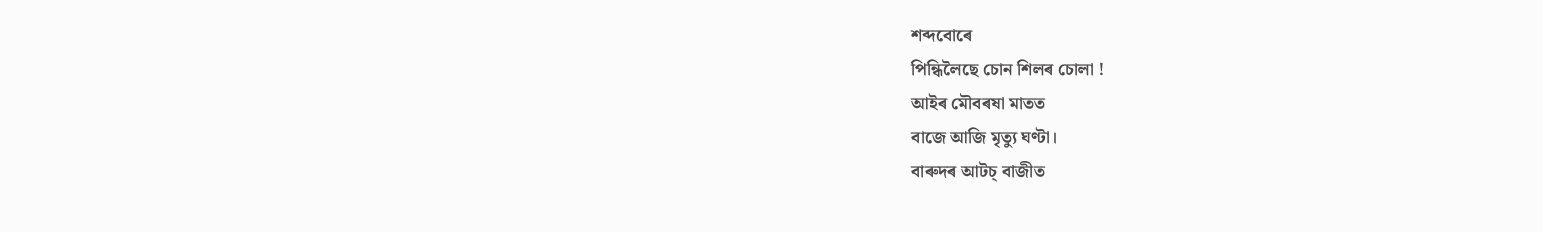শব্দবোৰে
পিন্ধিলৈছে চোন শিলৰ চোলা !
আইৰ মৌবৰষা মাতত
বাজে আজি মৃত্যু ঘণ্টা।
বাৰুদৰ আটচ্ বাজীত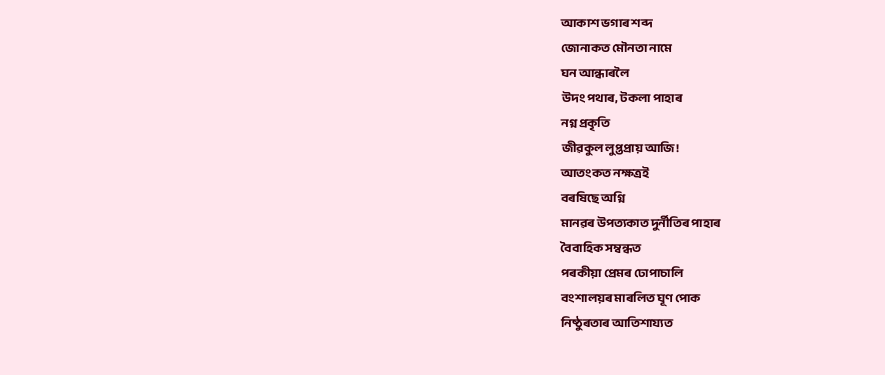আকাশ ভগাৰ শব্দ
জোনাকত মৌনতা নামে
ঘন আন্ধাৰলৈ
উদং পথাৰ, টকলা পাহাৰ
নগ্ন প্ৰকৃতি
জীৱকুল লুপ্তপ্ৰায় আজি!
আতংকত নক্ষত্ৰই
বৰষিছে অগ্নি
মানৱৰ উপত্যকাত দুৰ্নীতিৰ পাহাৰ
বৈবাহিক সম্বন্ধত
পৰকীয়া প্ৰেমৰ ঢোপাচালি
বংশালয়ৰ মাৰলিত ঘূণ পোক
নিষ্ঠুৰতাৰ আতিশায্যত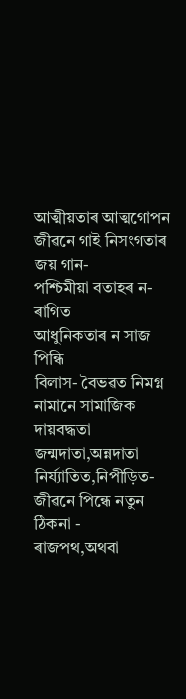আত্মীয়তাৰ আত্মগোপন
জীৱনে গাই নিসংগতাৰ জয় গান-
পশ্চিমীয়া বতাহৰ ন-ৰাগিত
আধুনিকতাৰ ন সাজ পিন্ধি
বিলাস- বৈভৱত নিমগ্ন
নামানে সামাজিক দায়বদ্ধতা
জন্মদাতা,অন্নদাতা
নিৰ্য্যাতিত,নিপীড়িত-
জীৱনে পিন্ধে নতুন ঠিকনা -
ৰাজপথ,অথবা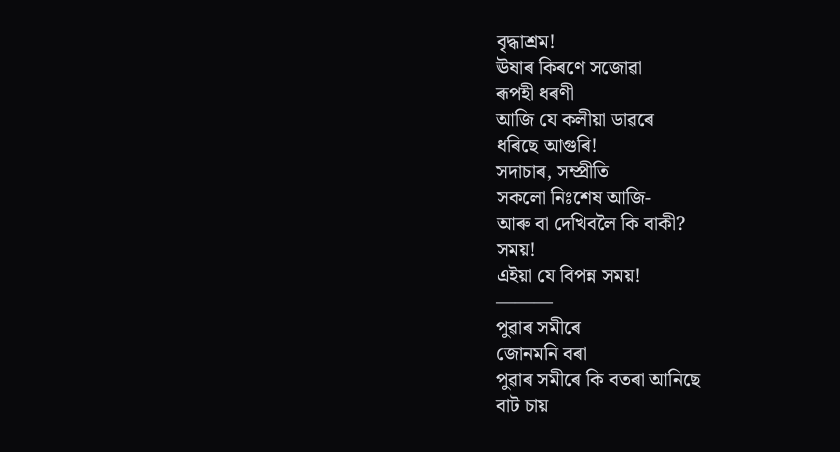বৃদ্ধাশ্ৰম!
ঊষাৰ কিৰণে সজোৱা
ৰূপহী ধৰণী
আজি যে কলীয়া ডাৱৰে
ধৰিছে আগুৰি!
সদাচাৰ, সম্প্ৰীতি
সকলো নিঃশেষ আজি-
আৰু বা দেখিবলৈ কি বাকী?
সময়!
এইয়া যে বিপন্ন সময়!
———
পুৱাৰ সমীৰে
জোনমনি বৰা
পুৱাৰ সমীৰে কি বতৰা আনিছে
বাট চায়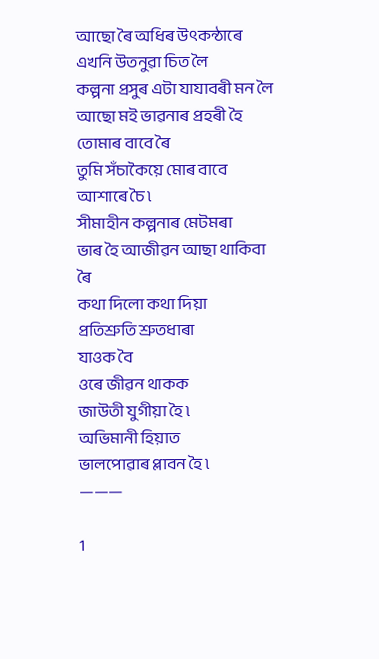আছো ৰৈ অধিৰ উৎকন্ঠাৰে
এখনি উতনুৱা চিত লৈ
কল্পনা প্ৰসুৰ এটা যাযাবৰী মন লৈ
আছো মই ভাৱনাৰ প্ৰহৰী হৈ
তোমাৰ বাবে ৰৈ
তুমি সঁচাকৈয়ে মোৰ বাবে
আশাৰে চৈ ৷
সীমাহীন কল্পনাৰ মেটমৰা
ভাৰ হৈ আজীৱন আছা থাকিবা ৰৈ
কথা দিলো কথা দিয়া
প্ৰতিশ্ৰুতি শ্ৰুতধাৰা
যাওক বৈ
ওৰে জীৱন থাকক
জাউতী যুগীয়া হৈ ৷
অভিমানী হিয়াত
ভালপোৱাৰ প্লাবন হৈ ৷
———

1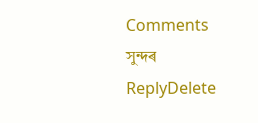Comments
সুন্দৰ
ReplyDelete